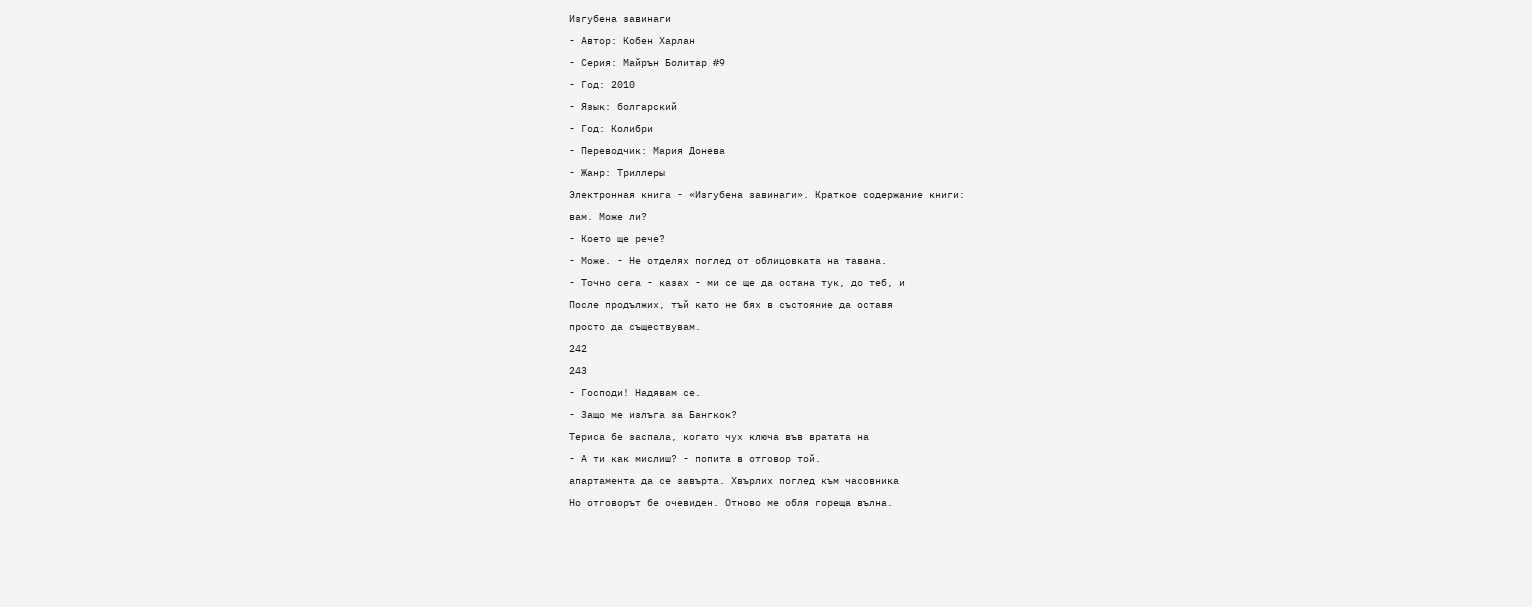Изгубена завинаги
- Автор: Кобен Харлан
- Серия: Майрън Болитар #9
- Год: 2010
- Язык: болгарский
- Год: Колибри
- Переводчик: Мария Донева
- Жанр: Триллеры
Электронная книга - «Изгубена завинаги». Краткое содержание книги:
вам. Може ли?
- Което ще рече?
- Може. - Не отделях поглед от облицовката на тавана.
- Точно сега - казах - ми се ще да остана тук, до теб, и
После продължих, тъй като не бях в състояние да оставя
просто да съществувам.
242
243
- Господи! Надявам се.
- Защо ме излъга за Бангкок?
Териса бе заспала, когато чух ключа във вратата на
- А ти как мислиш? - попита в отговор той.
апартамента да се завърта. Хвърлих поглед към часовника
Но отговорът бе очевиден. Отново ме обля гореща вълна.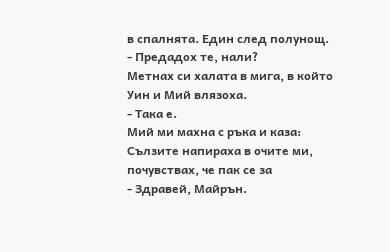в спалнята. Един след полунощ.
- Предадох те, нали?
Метнах си халата в мига, в който Уин и Мий влязоха.
- Така е.
Мий ми махна с ръка и каза:
Сълзите напираха в очите ми, почувствах, че пак се за
- Здравей, Майрън.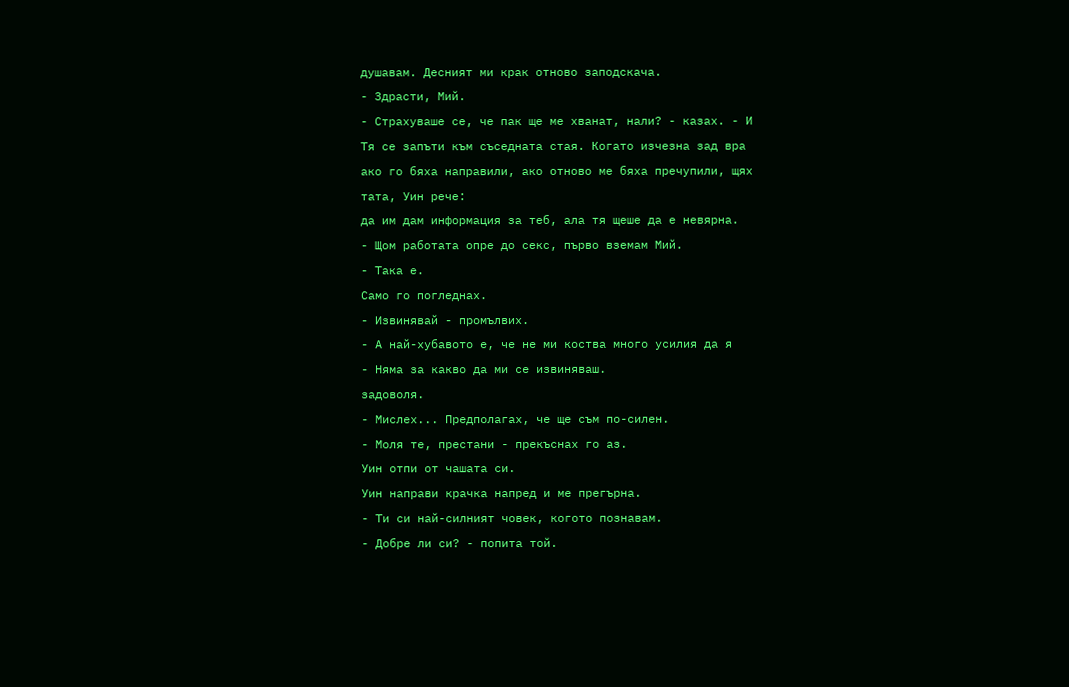душавам. Десният ми крак отново заподскача.
- Здрасти, Мий.
- Страхуваше се, че пак ще ме хванат, нали? - казах. - И
Тя се запъти към съседната стая. Когато изчезна зад вра
ако го бяха направили, ако отново ме бяха пречупили, щях
тата, Уин рече:
да им дам информация за теб, ала тя щеше да е невярна.
- Щом работата опре до секс, първо вземам Мий.
- Така е.
Само го погледнах.
- Извинявай - промълвих.
- А най-хубавото е, че не ми коства много усилия да я
- Няма за какво да ми се извиняваш.
задоволя.
- Мислех... Предполагах, че ще съм по-силен.
- Моля те, престани - прекъснах го аз.
Уин отпи от чашата си.
Уин направи крачка напред и ме прегърна.
- Ти си най-силният човек, когото познавам.
- Добре ли си? - попита той.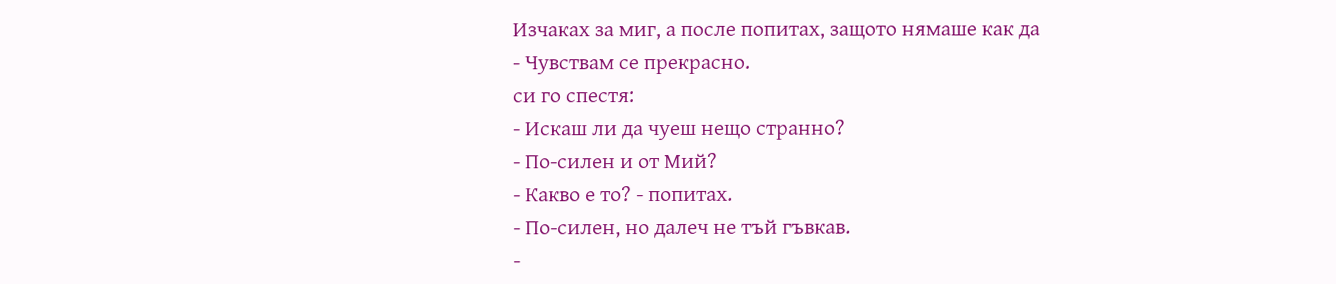Изчаках за миг, а после попитах, защото нямаше как да
- Чувствам се прекрасно.
си го спестя:
- Искаш ли да чуеш нещо странно?
- По-силен и от Мий?
- Какво е то? - попитах.
- По-силен, но далеч не тъй гъвкав.
-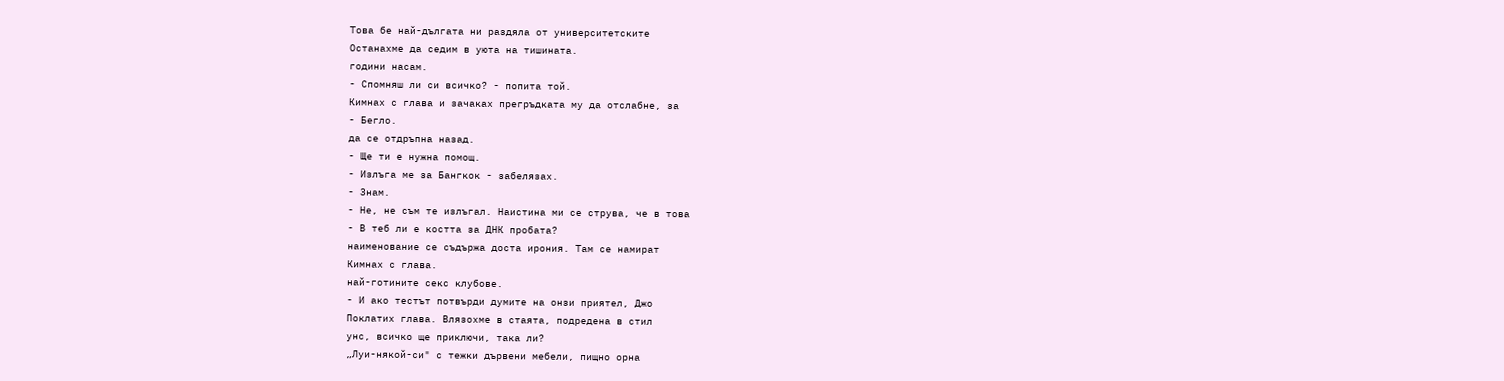Това бе най-дългата ни раздяла от университетските
Останахме да седим в уюта на тишината.
години насам.
- Спомняш ли си всичко? - попита той.
Кимнах с глава и зачаках прегръдката му да отслабне, за
- Бегло.
да се отдръпна назад.
- Ще ти е нужна помощ.
- Излъга ме за Бангкок - забелязах.
- Знам.
- Не, не съм те излъгал. Наистина ми се струва, че в това
- В теб ли е костта за ДНК пробата?
наименование се съдържа доста ирония. Там се намират
Кимнах с глава.
най-готините секс клубове.
- И ако тестът потвърди думите на онзи приятел, Джо
Поклатих глава. Влязохме в стаята, подредена в стил
унс, всичко ще приключи, така ли?
„Луи-някой-си" с тежки дървени мебели, пищно орна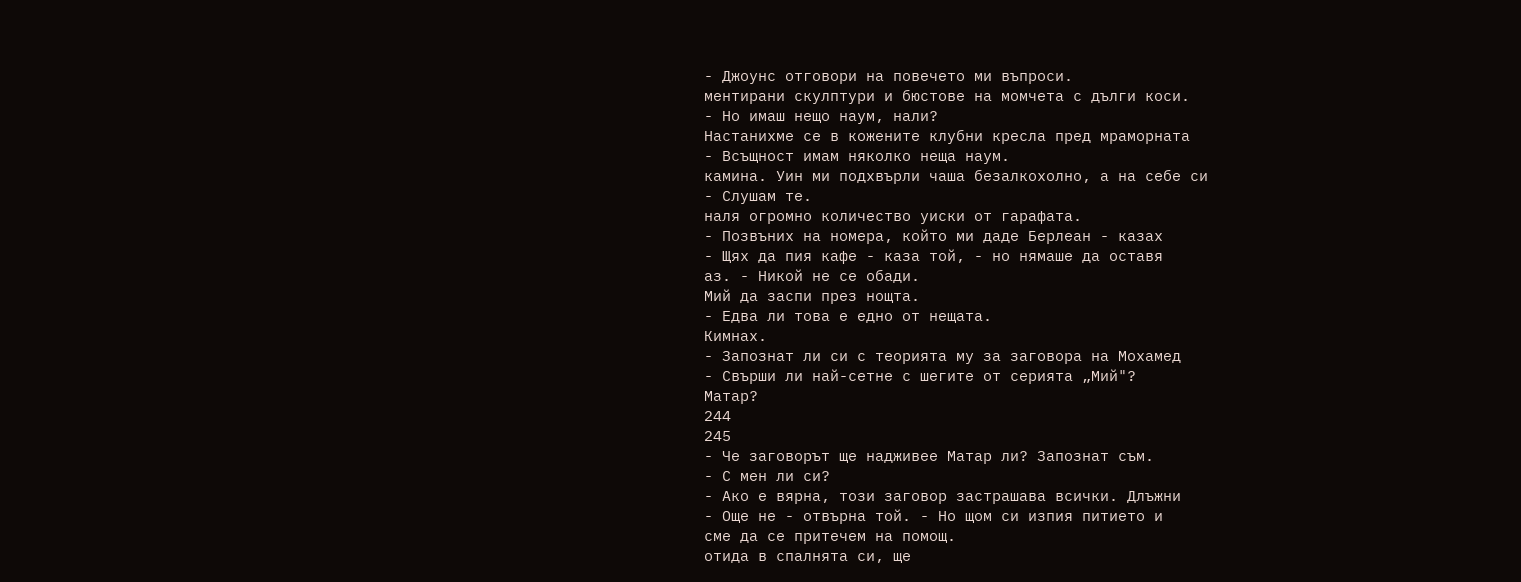- Джоунс отговори на повечето ми въпроси.
ментирани скулптури и бюстове на момчета с дълги коси.
- Но имаш нещо наум, нали?
Настанихме се в кожените клубни кресла пред мраморната
- Всъщност имам няколко неща наум.
камина. Уин ми подхвърли чаша безалкохолно, а на себе си
- Слушам те.
наля огромно количество уиски от гарафата.
- Позвъних на номера, който ми даде Берлеан - казах
- Щях да пия кафе - каза той, - но нямаше да оставя
аз. - Никой не се обади.
Мий да заспи през нощта.
- Едва ли това е едно от нещата.
Кимнах.
- Запознат ли си с теорията му за заговора на Мохамед
- Свърши ли най-сетне с шегите от серията „Мий"?
Матар?
244
245
- Че заговорът ще надживее Матар ли? Запознат съм.
- С мен ли си?
- Ако е вярна, този заговор застрашава всички. Длъжни
- Още не - отвърна той. - Но щом си изпия питието и
сме да се притечем на помощ.
отида в спалнята си, ще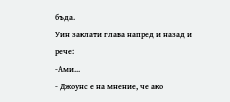бъда.
Уин заклати глава напред и назад и рече:
-Ами...
- Джоунс е на мнение, че ако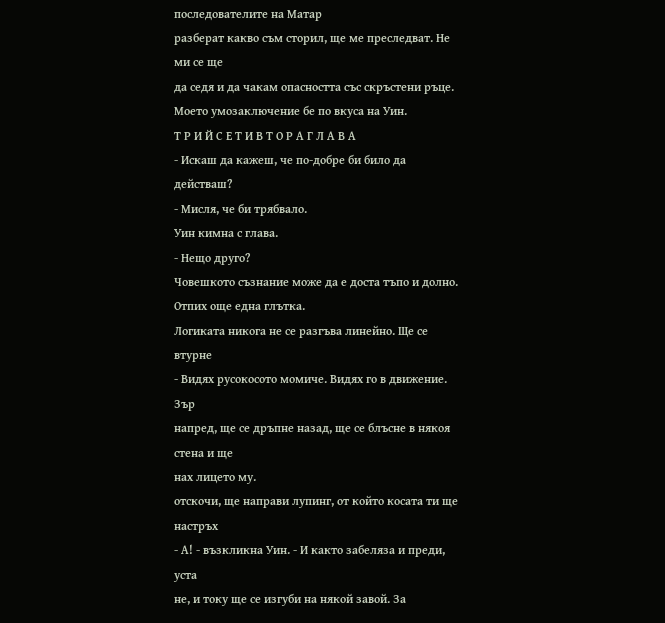последователите на Матар
разберат какво съм сторил, ще ме преследват. Не ми се ще
да седя и да чакам опасността със скръстени ръце.
Моето умозаключение бе по вкуса на Уин.
Т Р И Й С Е Т И В Т О Р А Г Л А В А
- Искаш да кажеш, че по-добре би било да действаш?
- Мисля, че би трябвало.
Уин кимна с глава.
- Нещо друго?
Човешкото съзнание може да е доста тъпо и долно.
Отпих още една глътка.
Логиката никога не се разгъва линейно. Ще се втурне
- Видях русокосото момиче. Видях го в движение. Зър
напред, ще се дръпне назад, ще се блъсне в някоя стена и ще
нах лицето му.
отскочи, ще направи лупинг, от който косата ти ще настръх
- А! - възкликна Уин. - И както забеляза и преди, уста
не, и току ще се изгуби на някой завой. За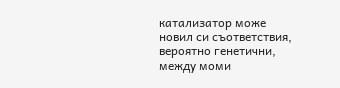катализатор може
новил си съответствия, вероятно генетични, между моми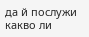да й послужи какво ли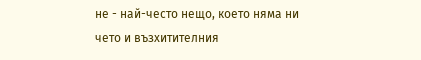не - най-често нещо, което няма ни
чето и възхитителния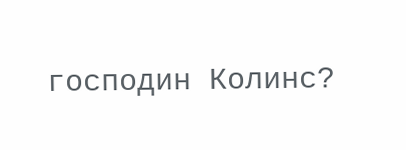господин Колинс?